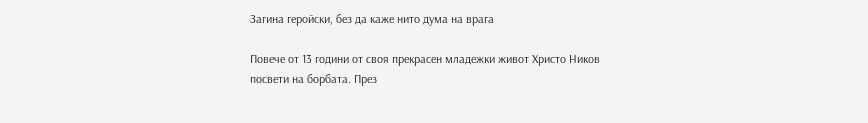Загина геройски, без да каже нито дума на врага

Повече от 13 години от своя прекрасен младежки живот Христо Ников посвети на борбата. През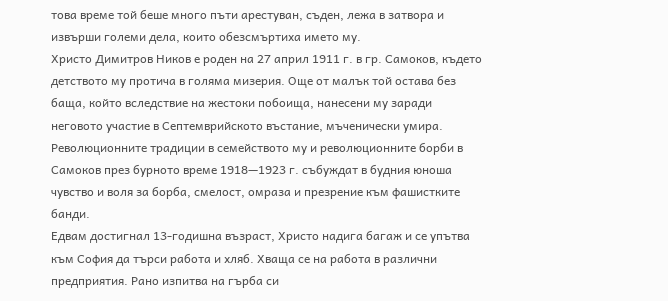това време той беше много пъти арестуван, съден, лежа в затвора и извърши големи дела, които обезсмъртиха името му.
Христо Димитров Ников е роден на 27 април 1911 г. в гр. Самоков, където детството му протича в голяма мизерия. Още от малък той остава без баща, който вследствие на жестоки побоища, нанесени му заради неговото участие в Септемврийското въстание, мъченически умира. Революционните традиции в семейството му и революционните борби в Самоков през бурното време 1918—1923 г. събуждат в будния юноша чувство и воля за борба, смелост, омраза и презрение към фашистките банди.
Едвам достигнал 13-годишна възраст, Христо надига багаж и се упътва към София да търси работа и хляб. Хваща се на работа в различни предприятия. Рано изпитва на гърба си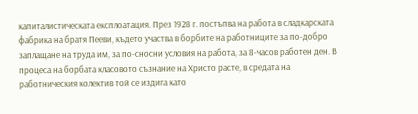капиталистическата експлоатация. През 1928 г. постъпва на работа в сладкарската фабрика на братя Пееви, където участва в борбите на работниците за по-добро заплащане на труда им, за по-сносни условия на работа, за 8-часов работен ден. В процеса на борбата класовото съзнание на Христо расте, в средата на работническия колектив той се издига като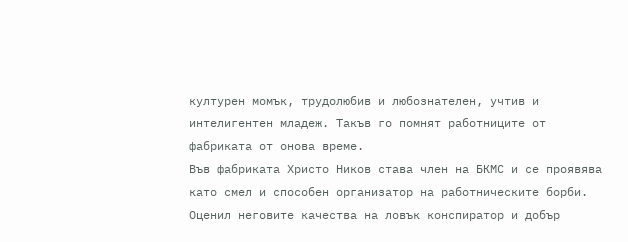културен момък, трудолюбив и любознателен, учтив и интелигентен младеж. Такъв го помнят работниците от фабриката от онова време.
Във фабриката Христо Ников става член на БКМС и се проявява като смел и способен организатор на работническите борби.
Оценил неговите качества на ловък конспиратор и добър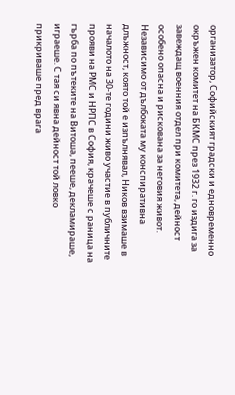организатор, Софийският градски и едновременно окръжен комитет на БКМС през 1932 г. го издига за завеждащ военния отдел при комитета, дейност особено опасна и рискована за неговия живот. Независимо от дълбоката му конспиративна длъжност, която той е изпълнявал, Ников взимаше в началото на 30-те години живо участие в публичните прояви на РМС и НРПС в София, крачеше с раница на гърба по пътеките на Витоша, пееше, декламираше, играеше. С тая си явна дейност той ловко прикриваше пред врага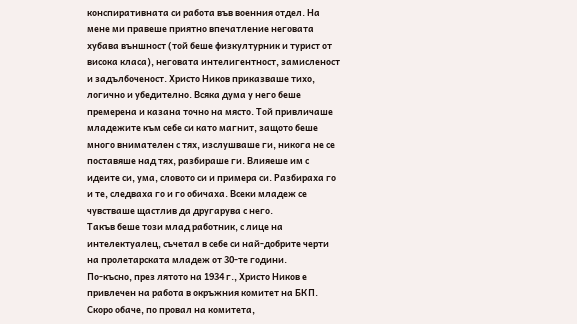конспиративната си работа във военния отдел. На мене ми правеше приятно впечатление неговата хубава външност (той беше физкултурник и турист от висока класа), неговата интелигентност, замисленост и задълбоченост. Христо Ников приказваше тихо, логично и убедително. Всяка дума у него беше премерена и казана точно на място. Той привличаше младежите към себе си като магнит, защото беше много внимателен с тях, изслушваше ги, никога не се поставяше над тях, разбираше ги. Влияеше им с идеите си, ума, словото си и примера си. Разбираха го и те, следваха го и го обичаха. Всеки младеж се чувстваше щастлив да другарува с него.
Такъв беше този млад работник, с лице на интелектуалец, съчетал в себе си най-добрите черти на пролетарската младеж от 30-те години.
По-късно, през лятото на 1934 г., Христо Ников е привлечен на работа в окръжния комитет на БКП. Скоро обаче, по провал на комитета,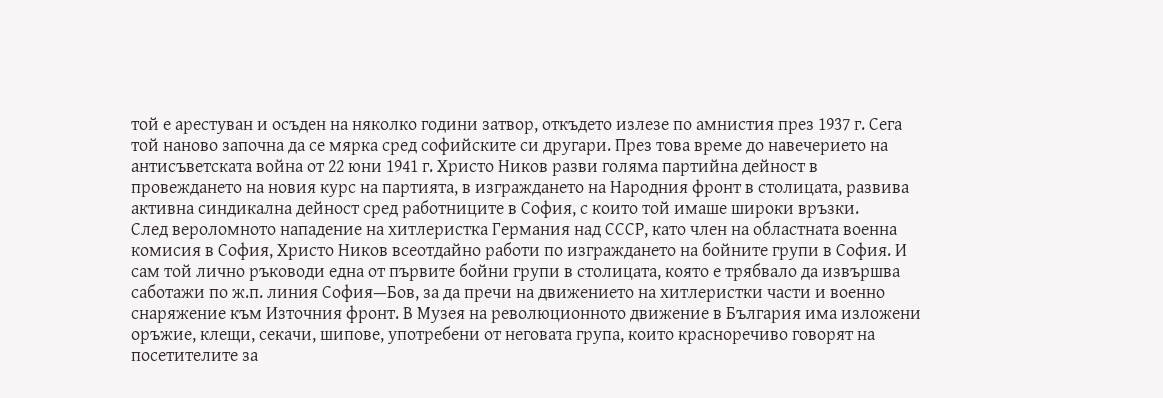той е арестуван и осъден на няколко години затвор, откъдето излезе по амнистия през 1937 г. Сега той наново започна да се мярка сред софийските си другари. През това време до навечерието на антисъветската война от 22 юни 1941 г. Христо Ников разви голяма партийна дейност в провеждането на новия курс на партията, в изграждането на Народния фронт в столицата, развива активна синдикална дейност сред работниците в София, с които той имаше широки връзки.
След вероломното нападение на хитлеристка Германия над СССР, като член на областната военна комисия в София, Христо Ников всеотдайно работи по изграждането на бойните групи в София. И сам той лично ръководи една от първите бойни групи в столицата, която е трябвало да извършва саботажи по ж.п. линия София—Бов, за да пречи на движението на хитлеристки части и военно снаряжение към Източния фронт. В Музея на революционното движение в България има изложени оръжие, клещи, секачи, шипове, употребени от неговата група, които красноречиво говорят на посетителите за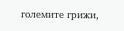големите грижи,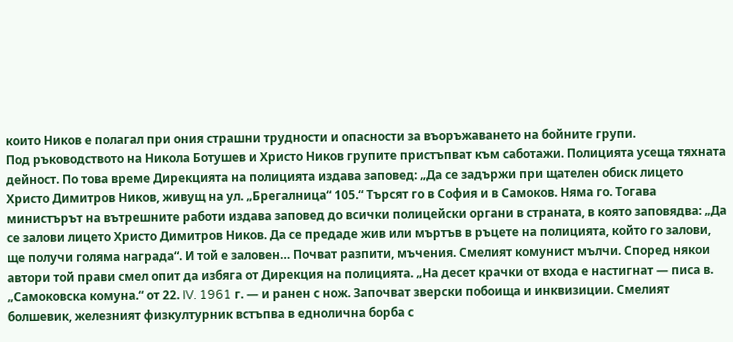които Ников е полагал при ония страшни трудности и опасности за въоръжаването на бойните групи.
Под ръководството на Никола Ботушев и Христо Ников групите пристъпват към саботажи. Полицията усеща тяхната дейност. По това време Дирекцията на полицията издава заповед: „Да се задържи при щателен обиск лицето Христо Димитров Ников, живущ на ул. „Брегалница“ 105.“ Търсят го в София и в Самоков. Няма го. Тогава министърът на вътрешните работи издава заповед до всички полицейски органи в страната, в която заповядва: „Да се залови лицето Христо Димитров Ников. Да се предаде жив или мъртъв в ръцете на полицията, който го залови, ще получи голяма награда“. И той е заловен… Почват разпити, мъчения. Смелият комунист мълчи. Според някои автори той прави смел опит да избяга от Дирекция на полицията. „На десет крачки от входа е настигнат — писа в. „Самоковска комуна.“ от 22. IV. 1961 г. — и ранен с нож. Започват зверски побоища и инквизиции. Смелият болшевик, железният физкултурник встъпва в еднолична борба с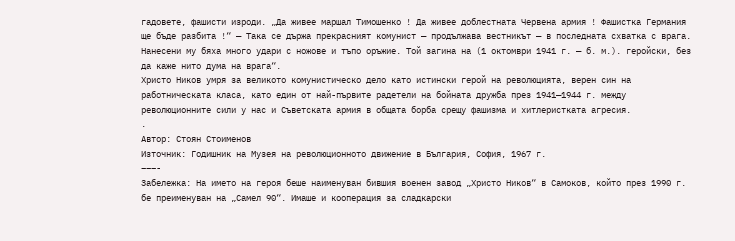гадовете, фашисти изроди. „Да живее маршал Тимошенко ! Да живее доблестната Червена армия ! Фашистка Германия ще бъде разбита !“ — Така се държа прекрасният комунист — продължава вестникът — в последната схватка с врага. Нанесени му бяха много удари с ножове и тъпо оръжие. Той загина на (1 октомври 1941 г. — б. м.). геройски, без да каже нито дума на врага“.
Христо Ников умря за великото комунистическо дело като истински герой на революцията, верен син на работническата класа, като един от най-първите радетели на бойната дружба през 1941—1944 г. между революционните сили у нас и Съветската армия в общата борба срещу фашизма и хитлеристката агресия.
.
Автор: Стоян Стоименов
Източник: Годишник на Музея на революционното движение в България, София, 1967 г.
–––-
Забележка: На името на героя беше наименуван бившия военен завод „Христо Ников“ в Самоков, който през 1990 г. бе преименуван на „Самел 90“. Имаше и кооперация за сладкарски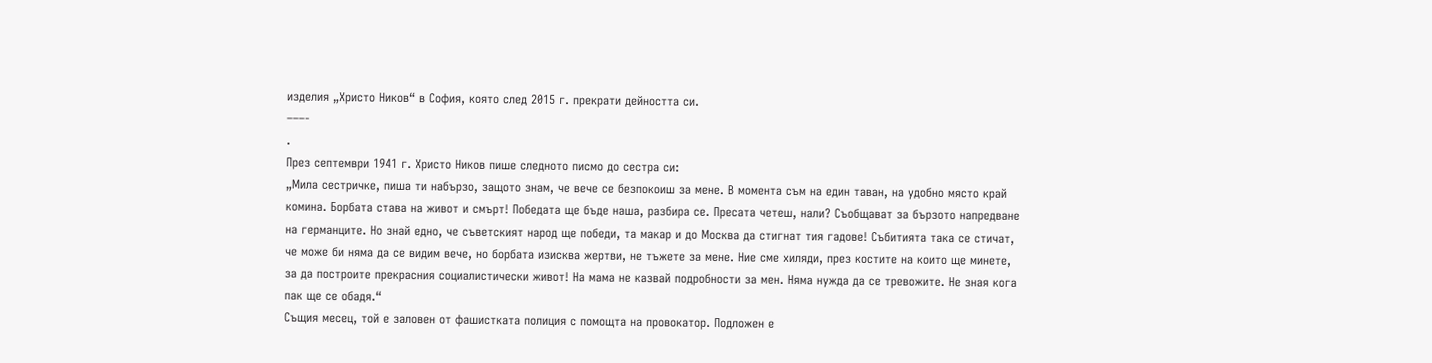изделия „Христо Ников“ в София, която след 2015 г. прекрати дейността си.
–––-
.
През септември 1941 г. Христо Ников пише следното писмо до сестра си:
„Мила сестричке, пиша ти набързо, защото знам, че вече се безпокоиш за мене. В момента съм на един таван, на удобно място край комина. Борбата става на живот и смърт! Победата ще бъде наша, разбира се. Пресата четеш, нали? Съобщават за бързото напредване на германците. Но знай едно, че съветският народ ще победи, та макар и до Москва да стигнат тия гадове! Събитията така се стичат, че може би няма да се видим вече, но борбата изисква жертви, не тъжете за мене. Ние сме хиляди, през костите на които ще минете, за да построите прекрасния социалистически живот! На мама не казвай подробности за мен. Няма нужда да се тревожите. Не зная кога пак ще се обадя.“
Същия месец, той е заловен от фашистката полиция с помощта на провокатор. Подложен е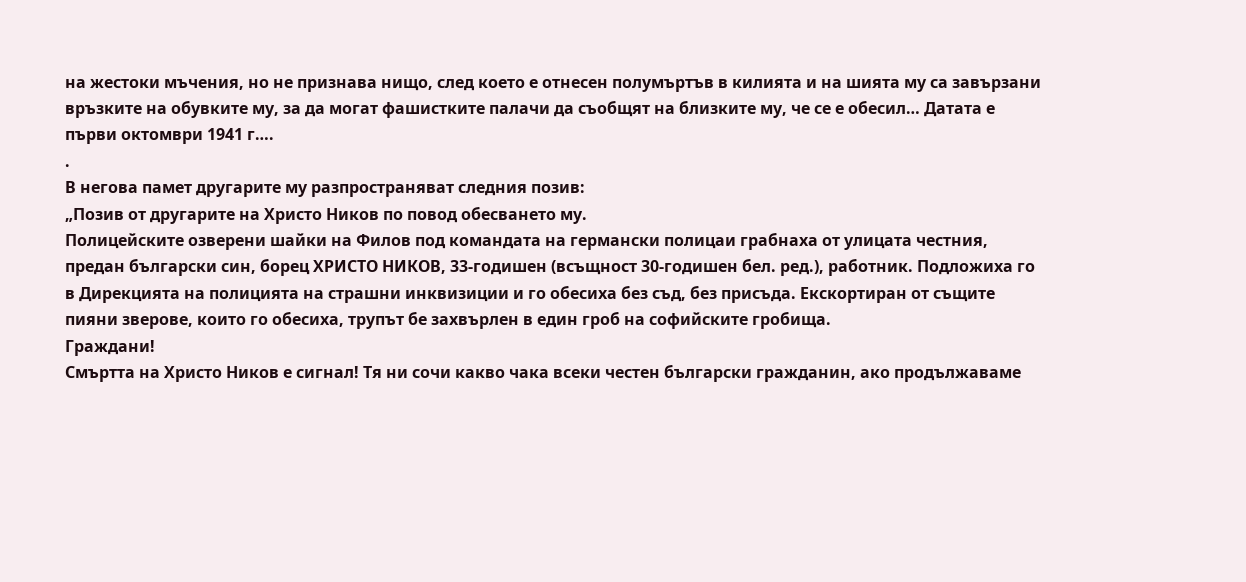на жестоки мъчения, но не признава нищо, след което е отнесен полумъртъв в килията и на шията му са завързани връзките на обувките му, за да могат фашистките палачи да съобщят на близките му, че се е обесил… Датата е първи октомври 1941 г….
.
В негова памет другарите му разпространяват следния позив:
„Позив от другарите на Христо Ников по повод обесването му.
Полицейските озверени шайки на Филов под командата на германски полицаи грабнаха от улицата честния, предан български син, борец ХРИСТО НИКОВ, 33-годишен (всъщност 30-годишен бел. ред.), работник. Подложиха го в Дирекцията на полицията на страшни инквизиции и го обесиха без съд, без присъда. Екскортиран от същите пияни зверове, които го обесиха, трупът бе захвърлен в един гроб на софийските гробища.
Граждани!
Смъртта на Христо Ников е сигнал! Тя ни сочи какво чака всеки честен български гражданин, ако продължаваме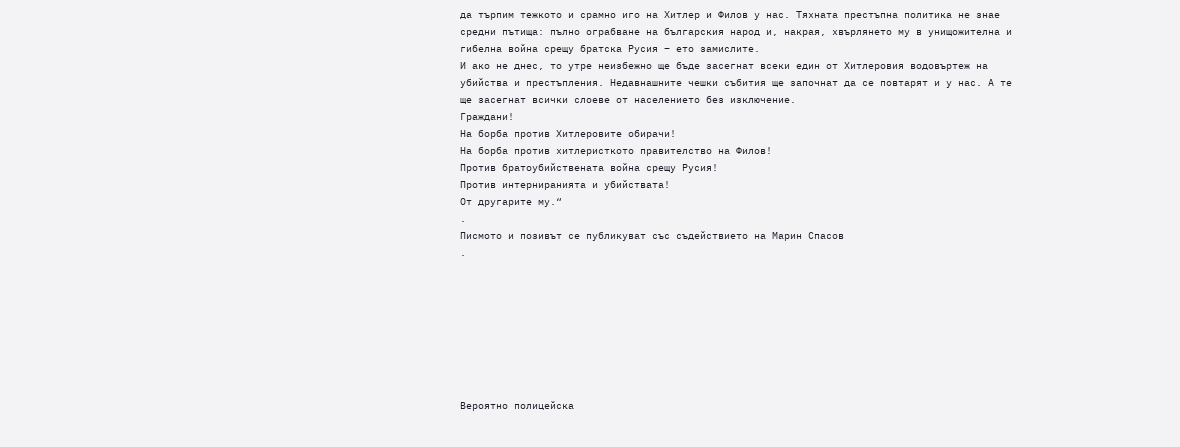да търпим тежкото и срамно иго на Хитлер и Филов у нас. Тяхната престъпна политика не знае средни пътища: пълно ограбване на българския народ и, накрая, хвърлянето му в унищожителна и гибелна война срещу братска Русия – ето замислите.
И ако не днес, то утре неизбежно ще бъде засегнат всеки един от Хитлеровия водовъртеж на убийства и престъпления. Недавнашните чешки събития ще започнат да се повтарят и у нас. А те ще засегнат всички слоеве от населението без изключение.
Граждани!
На борба против Хитлеровите обирачи!
На борба против хитлеристкото правителство на Филов!
Против братоубийствената война срещу Русия!
Против интерниранията и убийствата!
От другарите му.“
.
Писмото и позивът се публикуват със съдействието на Марин Спасов
.








Вероятно полицейска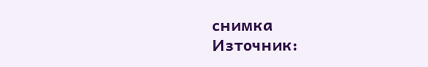снимка
Източник: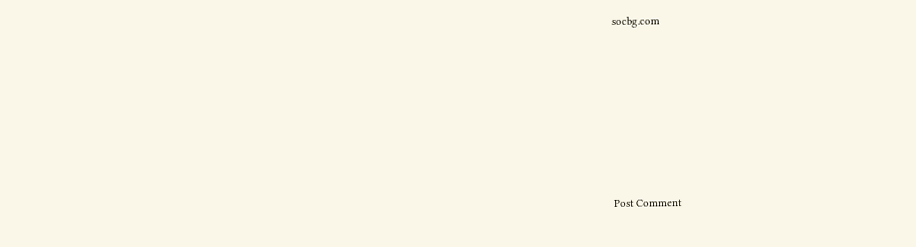socbg.com













Post Comment